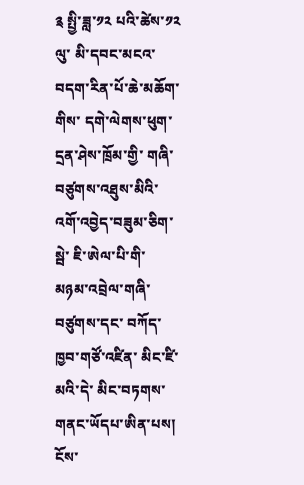༉ སྤྱི་ཟླ་༡༢ པའི་ཚེས་༡༢ ལུ་ མི་དབང་མངའ་བདག་རིན་པོ་ཆེ་མཆོག་གིས་ དགེ་ལེགས་ཕུག་དྲན་ཤེས་ཁྲོམ་གྱི་ གཞི་བཙུགས་འཐུས་མིའི་ འགོ་འབྱེད་བཟུམ་ཅིག་སྦེ་ ཇི་ཨེལ་པི་གི་ མཉམ་འབྲེལ་གཞི་བཙུགས་དང་ བཀོད་ཁྱབ་གཙོ་འཛིན་ མིང་ཛི་མའི་དེ་ མིང་བཏགས་གནང་ཡོདཔ་ཨིན་པས།
ངོས་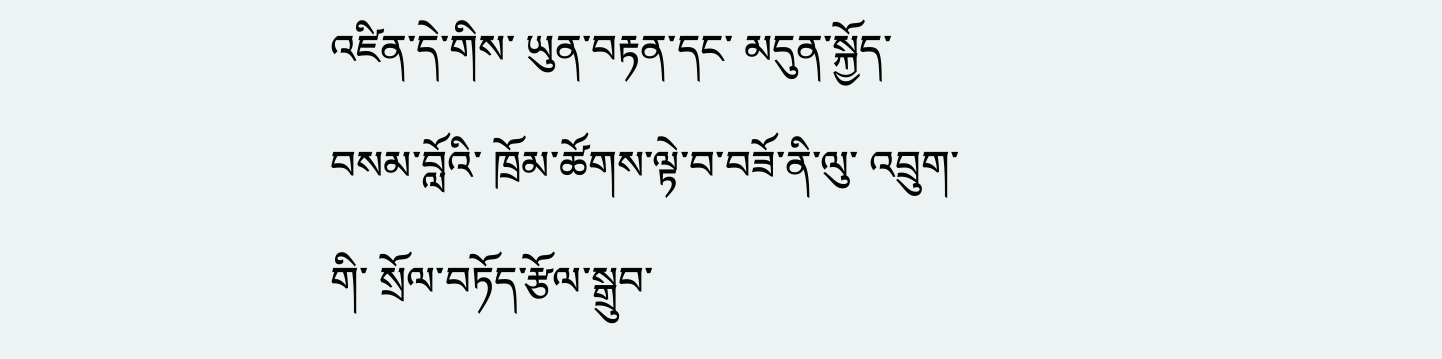འཛིན་དེ་གིས་ ཡུན་བརྟན་དང་ མདུན་སྐྱོད་བསམ་བློའི་ ཁྲོམ་ཚོགས་ལྟེ་བ་བཟོ་ནི་ལུ་ འབྲུག་གི་ སྲོལ་བཏོད་རྩོལ་སྒྲུབ་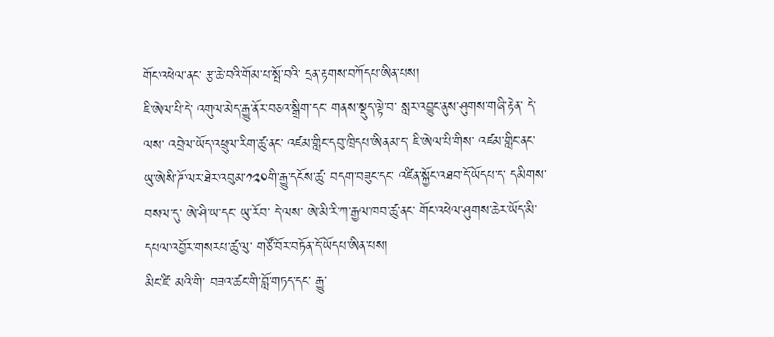གོང་འཕེལ་ནང་ རྩ་ཆེ་བའི་གོམ་པ་སྤོ་བའི་ དྲན་རྟགས་བཀོདཔ་ཨིན་པས།
ཇི་ཨེལ་པི་དེ་ འགུལ་མེད་རྒྱུ་ནོར་བཅའ་སྒྲིག་དང་ གནས་སྡུད་ལྟེ་བ་ སླར་འབྱུང་ནུས་ཤུགས་གཞི་རྟེན་ དེ་ལས་ འབྲེལ་ཡོད་འཕྲུལ་རིག་ཚུ་ནང་ འཛམ་གླིང་དབུ་ཁྲིདཔ་ཨིནམ་ད་ ཇི་ཨེལ་པི་གིས་ འཛམ་གླིང་ནང་ ཡུ་ཨེསི་ཌོ་ལར་ཐེར་འབུམ་༡༢༠གི་རྒྱུ་དངོས་ཚུ་ བདག་བཟུང་དང་ འཛིན་སྐྱོང་འཐབ་དོ་ཡོདཔ་ད་ དམིགས་བསལ་དུ་ ཨེ་ཤི་ཡ་དང་ ཡུ་རོབ་ དེ་ལས་ ཨེ་མི་རི་ཀ་རྒྱལ་ཁབ་ཚུ་ནང་ གོང་འཕེལ་ཤུགས་ཆེར་ཡོད་མི་ དཔལ་འབྱོར་གསརཔ་ཚུ་ལུ་ གཙོ་བོར་བཏོན་དོ་ཡོདཔ་ཨིན་པས།
མིང་ཛི་ མའི་གི་ བཟའ་ཚང་གི་བློ་གཏད་དང་ རྒྱུ་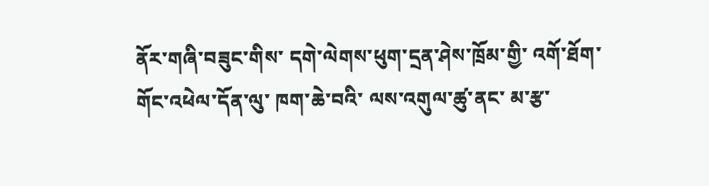ནོར་གཞི་བཟུང་གིས་ དགེ་ལེགས་ཕུག་དྲན་ཤེས་ཁྲོམ་གྱི་ འགོ་ཐོག་གོང་འཕེལ་དོན་ལུ་ ཁག་ཆེ་བའི་ ལས་འགུལ་ཚུ་ནང་ མ་རྩ་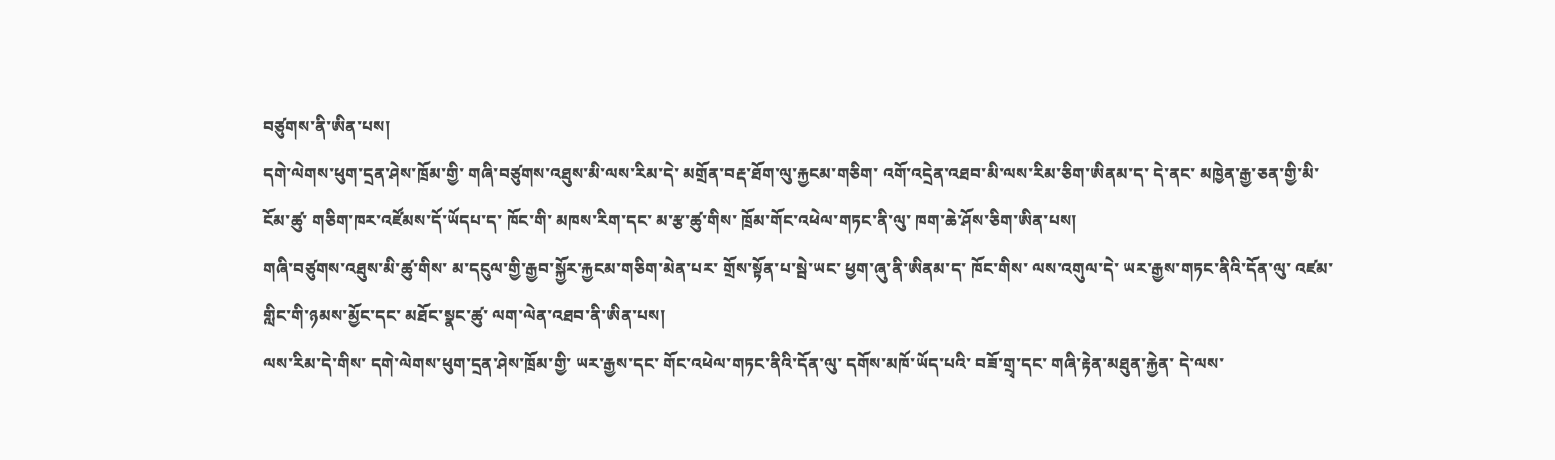བཙུགས་ནི་ཨིན་པས།
དགེ་ལེགས་ཕུག་དྲན་ཤེས་ཁྲོམ་གྱི་ གཞི་བཙུགས་འཐུས་མི་ལས་རིམ་དེ་ མགྲོན་བརྡ་ཐོག་ལུ་རྐྱངམ་གཅིག་ འགོ་འདྲེན་འཐབ་མི་ལས་རིམ་ཅིག་ཨིནམ་ད་ དེ་ནང་ མཁྱེན་རྒྱ་ཅན་གྱི་མི་ངོམ་ཚུ་ གཅིག་ཁར་འཛོམས་དོ་ཡོདཔ་ད་ ཁོང་གི་ མཁས་རིག་དང་ མ་རྩ་ཚུ་གིས་ ཁྲོམ་གོང་འཕེལ་གཏང་ནི་ལུ་ ཁག་ཆེ་ཤོས་ཅིག་ཨིན་པས།
གཞི་བཙུགས་འཐུས་མི་ཚུ་གིས་ མ་དངུལ་གྱི་རྒྱབ་སྐྱོར་རྐྱངམ་གཅིག་མེན་པར་ གྲོས་སྟོན་པ་སྦེ་ཡང་ ཕྱག་ཞུ་ནི་ཨིནམ་ད་ ཁོང་གིས་ ལས་འགུལ་དེ་ ཡར་རྒྱས་གཏང་ནིའི་དོན་ལུ་ འཛམ་གླིང་གི་ཉམས་མྱོང་དང་ མཐོང་སྣང་ཚུ་ ལག་ལེན་འཐབ་ནི་ཨིན་པས།
ལས་རིམ་དེ་གིས་ དགེ་ལེགས་ཕུག་དྲན་ཤེས་ཁྲོམ་གྱི་ ཡར་རྒྱས་དང་ གོང་འཕེལ་གཏང་ནིའི་དོན་ལུ་ དགོས་མཁོ་ཡོད་པའི་ བཟོ་གྲྭ་དང་ གཞི་རྟེན་མཐུན་རྐྱེན་ དེ་ལས་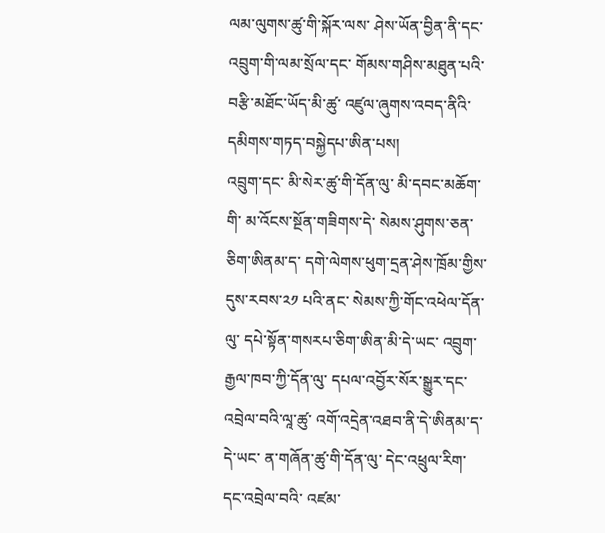ལམ་ལུགས་ཚུ་གི་སྐོར་ལས་ ཤེས་ཡོན་བྱིན་ནི་དང་ འབྲུག་གི་ལམ་སྲོལ་དང་ གོམས་གཤིས་མཐུན་པའི་ བརྩི་མཐོང་ཡོད་མི་ཚུ་ འཛུལ་ཞུགས་འབད་ནིའི་ དམིགས་གཏད་བསྐྱེདཔ་ཨིན་པས།
འབྲུག་དང་ མི་སེར་ཚུ་གི་དོན་ལུ་ མི་དབང་མཆོག་གི་ མ་འོངས་སྔོན་གཟིགས་དེ་ སེམས་ཤུགས་ཅན་ཅིག་ཨིནམ་ད་ དགེ་ལེགས་ཕུག་དྲན་ཤེས་ཁྲོམ་གྱིས་ དུས་རབས་༢༡ པའི་ནང་ སེམས་ཀྱི་གོང་འཕེལ་དོན་ལུ་ དཔེ་སྟོན་གསརཔ་ཅིག་ཨིན་མི་དེ་ཡང་ འབྲུག་རྒྱལ་ཁབ་ཀྱི་དོན་ལུ་ དཔལ་འབྱོར་སོར་སྒྱུར་དང་འབྲེལ་བའི་ལཱ་ཚུ་ འགོ་འདྲེན་འཐབ་ནི་དེ་ཨིནམ་ད་ དེ་ཡང་ ན་གཞོན་ཚུ་གི་དོན་ལུ་ དེང་འཕྲུལ་རིག་དང་འབྲེལ་བའི་ འཛམ་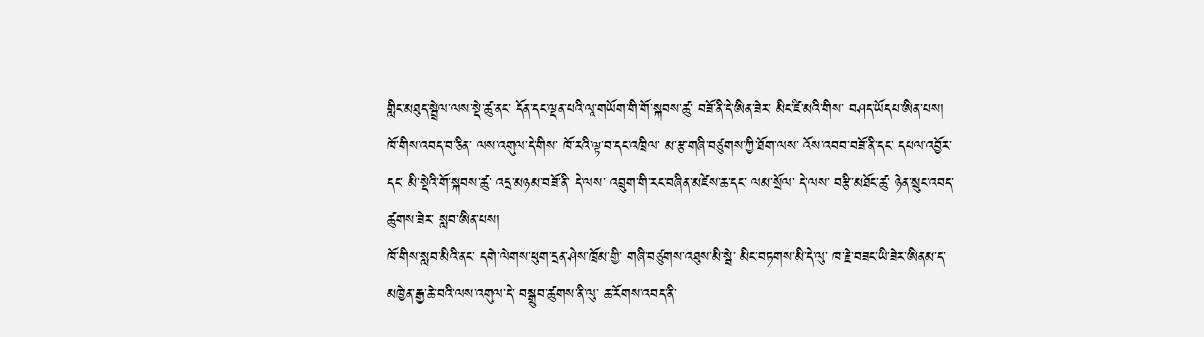གླིང་མཐུད་སྦྲེལ་ལས་སྡེ་ཚུ་ནང་ དོན་དང་ལྡན་པའི་ལཱ་གཡོག་གི་གོ་སྐབས་ཚུ་ བཟོ་ནི་དེ་ཨིན་ཟེར་ མིང་ཛི་མའི་གིས་ བཤད་ཡོདཔ་ཨིན་པས།
ཁོ་གིས་འབད་བ་ཅིན་ ལས་འགུལ་དེ་གིས་ ཁོ་རའི་ལྟ་བ་དང་འཁྲིལ་ མ་རྩ་གཞི་བཙུགས་ཀྱི་ཐོག་ལས་ འོས་འབབ་བཟོ་ནི་དང་ དཔལ་འབྱོར་དང་ མི་སྡེའི་གོ་སྐབས་ཚུ་ འདྲ་མཉམ་བཟོ་ནི་ དེ་ལས་ འབྲུག་གི་རང་བཞིན་མཛེས་ཆ་དང་ ལམ་སྲོལ་ དེ་ལས་ བརྩི་མཐོང་ཚུ་ ཉེན་སྲུང་འབད་ཚུགས་ཟེར་ སླབ་ཨིན་པས།
ཁོ་གིས་སླབ་མིའི་ནང་ དགེ་ལེགས་ཕུག་དྲན་ཤེས་ཁྲོམ་གྱི་ གཞི་བཙུགས་འཐུས་མི་སྦེ་ མིང་བཏགས་མི་དེ་ལུ་ ཁ་རྗེ་བཟང་ཡི་ཟེར་ཨིནམ་ད་ མཁྱེན་རྒྱ་ཆེ་བའི་ལས་འགུལ་དེ་ བསྒྲུབ་ཚུགས་ནི་ལུ་ ཆ་རོགས་འབད་ནི་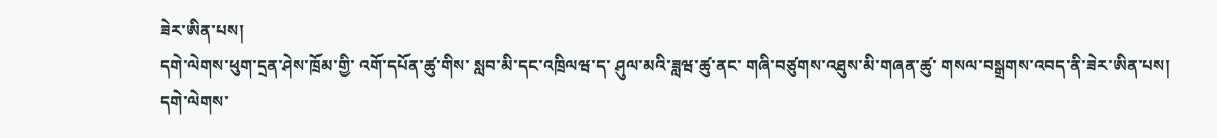ཟེར་ཨིན་པས།
དགེ་ལེགས་ཕུག་དྲན་ཤེས་ཁྲོམ་གྱི་ འགོ་དཔོན་ཚུ་གིས་ སླབ་མི་དང་འཁྲིལཝ་ད་ ཤུལ་མའི་ཟླཝ་ཚུ་ནང་ གཞི་བཙུགས་འཐུས་མི་གཞན་ཚུ་ གསལ་བསྒྲགས་འབད་ནི་ཟེར་ཨིན་པས།
དགེ་ལེགས་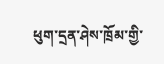ཕུག་དྲན་ཤེས་ཁྲོམ་གྱི་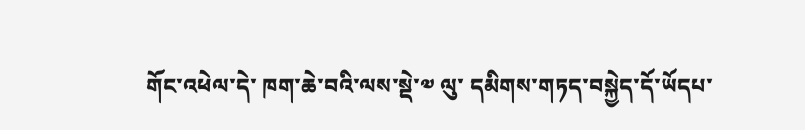གོང་འཕེལ་དེ་ ཁག་ཆེ་བའི་ལས་སྡེ་༧ ལུ་ དམིགས་གཏད་བསྐྱེད་དོ་ཡོདཔ་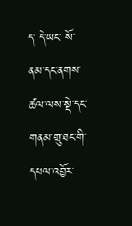ད་ དེ་ཡང་ སོ་ནམ་དང་ནགས་ཚལ་ལས་སྡེ་དང་ གནམ་གྲུ་ཐང་གི་དཔལ་འབྱོར་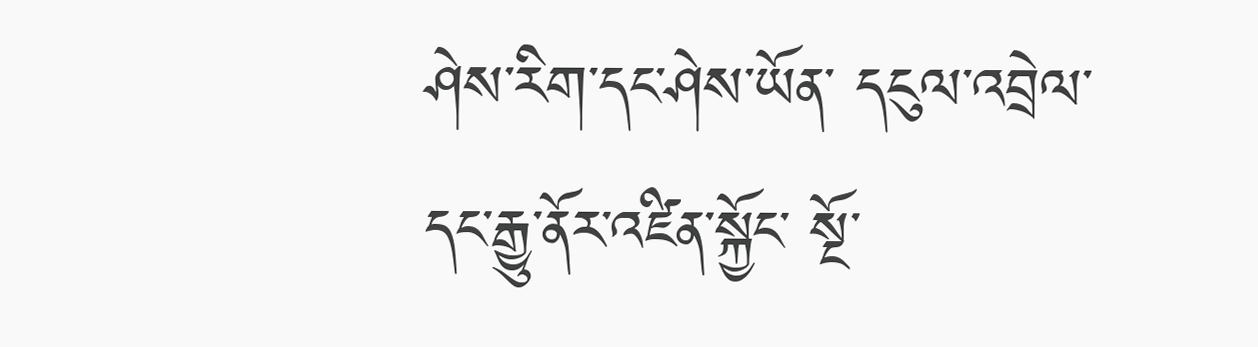ཤེས་རིག་དང་ཤེས་ཡོན་ དངུལ་འབྲེལ་དང་རྒྱུ་ནོར་འཛིན་སྐྱོང་ སྔོ་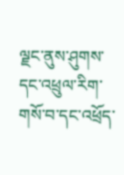ལྗང་ནུས་ཤུགས་དང་འཕྲུལ་རིག་ གསོ་བ་དང་འཕྲོད་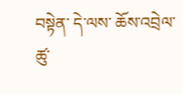བསྟེན་ དེ་ལས་ ཆོས་འབྲེལ་ཚུ་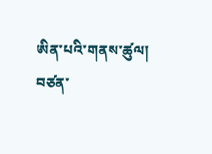ཨིན་པའི་གནས་ཚུལ།
བཙན་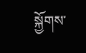སྐྱོགས་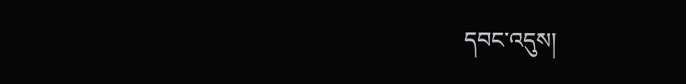དབང་འདུས།